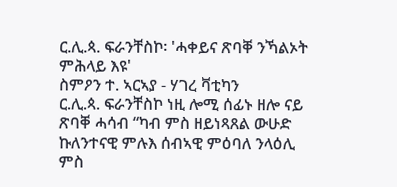ር.ሊ.ጳ. ፍራንቸስኮ፡ 'ሓቀይና ጽባቐ ንኻልኦት ምሕላይ እዩ'
ስምዖን ተ. ኣርኣያ - ሃገረ ቫቲካን
ር.ሊ.ጳ. ፍራንቸስኮ ነዚ ሎሚ ሰፊኑ ዘሎ ናይ ጽባቐ ሓሳብ “ካብ ምስ ዘይነጻጸል ውሁድ ኩለንተናዊ ምሉእ ሰብኣዊ ምዕባለ ንላዕሊ ምስ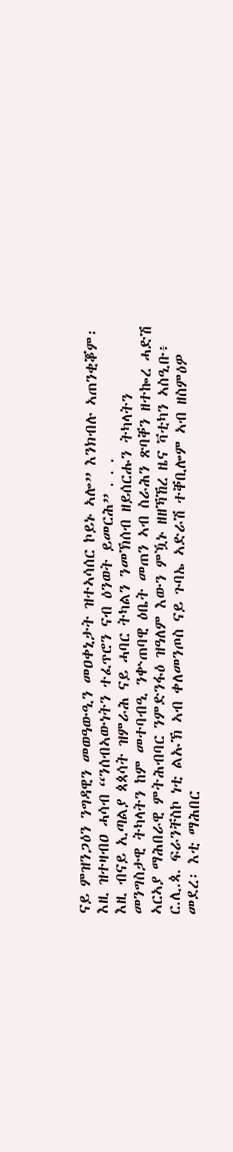ናይ ምዝንጋዕን ንግዳዊን መወዓውዒን መዐቀኒታት ዝተኣሳሰር ኮይኑ ኣሎ” እንክብሉ ኣጠንቂቖም፡ እዚ ዝተዛብዐ ሓሳብ “ንሰብኣውነትን ተፈጥሮን ናብ ዕንወት ይመርሕ” . . .
እዚ ብናይ ኢጣልያ ጳጳሳት ዝምራሕ ናይ ሓባር ትካልን ንመኽሰብ ዘይሰርሑን ትካላትን መንግስታዊ ትካላትን ከም መተባብዒ ንቍጠባዊ ዕቤት መጠን ኣብ ስራሕን ጽባቐን ዘተኰረ ሓድሽ ኣርኣያ ማሕበራዊ ምትሕብባር ንምድንፋዕ ዝዓለም እውን ምዃኑ ዘዘኻኸረ ዜና ቫቲካን ኣስዒቡ፥ ር.ሊ.ጳ. ፍራንቸስኮ ነቲ ልኡኽ ኣብ ቀለመንጦስ ናይ ጉባኤ ኣድራሽ ተቐቢሎም ኣብ ዘስምዕዎ መደረ፡ እቲ ማሕበር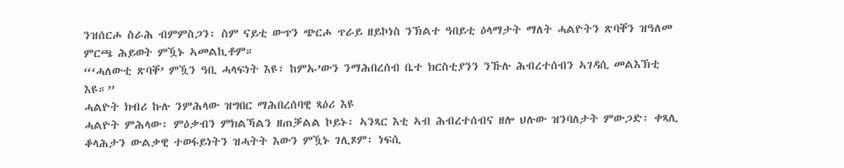ንዝሰርሖ ስራሕ ብምምስጋን፡ ስም ናይቲ ውጥን ጭርሖ ጥራይ ዘይኮነስ ንኽልተ ዓበይቲ ዕላማታት ማለት ሓልዮትን ጽባቐን ዝዓለመ ምርጫ ሕይወት ምዃኑ ኣመልኪቶም።
“‘ሓለውቲ ጽባቐ’ ምዃን ዓቢ ሓላፍነት እዩ፣ ከምኡ’ውን ንማሕበረሰብ ቤተ ክርስቲያንን ንኹሉ ሕብረተሰብን ኣገዳሲ መልእኽቲ እዩ።”
ሓልዮት ክብሪ ኩሉ ንምሕላው ዝግበር ማሕበረሰባዊ ጻዕሪ እዩ
ሓልዮት ምሕላው፡ ምዕቃብን ምክልኻልን ዘጠቓልል ኮይኑ፡ ኣንጻር እቲ ኣብ ሕብረተሰብና ዘሎ ህሉው ዝንባለታት ምውጋድ፡ ቀጻሊ ቆላሕታን ውልቃዊ ተወፋይነትን ዝሓትት እውን ምዃኑ ገሊጾም፡ ነፍሲ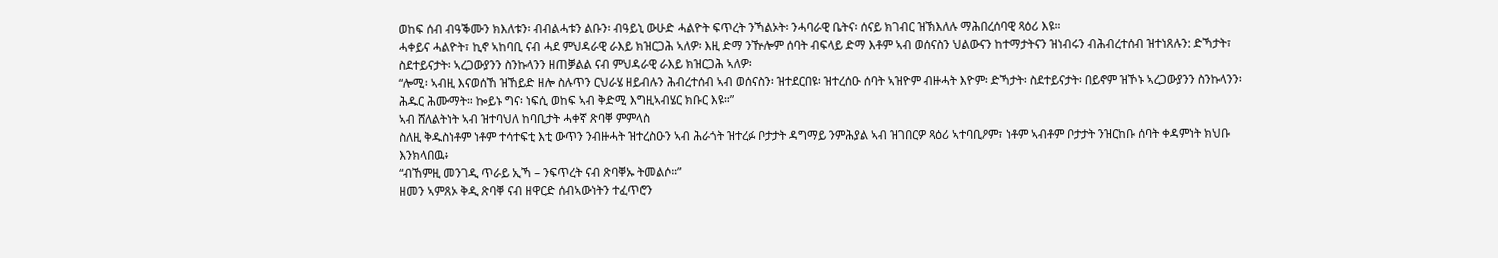ወከፍ ሰብ ብዓቕሙን ክእለቱን፡ ብብልሓቱን ልቡን፡ ብዓይኒ ውሁድ ሓልዮት ፍጥረት ንኻልኦት፡ ንሓባራዊ ቤትና፡ ሰናይ ክገብር ዝኽእለሉ ማሕበረሰባዊ ጻዕሪ እዩ።
ሓቀይና ሓልዮት፣ ኪኖ ኣከባቢ ናብ ሓደ ምህዳራዊ ራእይ ክዝርጋሕ ኣለዎ፡ እዚ ድማ ንዅሎም ሰባት ብፍላይ ድማ እቶም ኣብ ወሰናስን ህልውናን ከተማታትናን ዝነብሩን ብሕብረተሰብ ዝተነጸሉን: ድኻታት፣ ስደተይናታት፡ ኣረጋውያንን ስንኩላንን ዘጠቓልል ናብ ምህዳራዊ ራእይ ክዝርጋሕ ኣለዎ፡
“ሎሚ፡ ኣብዚ እናወሰኸ ዝኸይድ ዘሎ ስሉጥን ርህራሄ ዘይብሉን ሕብረተሰብ ኣብ ወሰናስን፡ ዝተደርበዩ፡ ዝተረሰዑ ሰባት ኣዝዮም ብዙሓት እዮም፡ ድኻታት፡ ስደተይናታት፡ በይኖም ዝኾኑ ኣረጋውያንን ስንኩላንን፡ ሕዱር ሕሙማት። ኰይኑ ግና፡ ነፍሲ ወከፍ ኣብ ቅድሚ እግዚኣብሄር ክቡር እዩ።”
ኣብ ሸለልትነት ኣብ ዝተባህለ ከባቢታት ሓቀኛ ጽባቐ ምምላስ
ስለዚ ቅዱስነቶም ነቶም ተሳተፍቲ እቲ ውጥን ንብዙሓት ዝተረስዑን ኣብ ሕራጎት ዝተረፉ ቦታታት ዳግማይ ንምሕያል ኣብ ዝገበርዎ ጻዕሪ ኣተባቢዖም፣ ነቶም ኣብቶም ቦታታት ንዝርከቡ ሰባት ቀዳምነት ክህቡ እንክላበዉ፥
“ብኸምዚ መንገዲ ጥራይ ኢኻ – ንፍጥረት ናብ ጽባቐኡ ትመልሶ።”
ዘመን ኣምጸኦ ቅዲ ጽባቐ ናብ ዘዋርድ ሰብኣውነትን ተፈጥሮን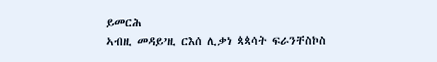ይመርሕ
ኣብዚ መዳይ’ዚ ርእሰ ሊቃነ ጳጳሳት ፍራንቸስኮስ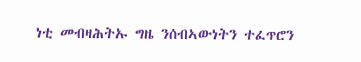ነቲ መብዛሕትኡ ግዜ ንሰብኣውነትን ተፈጥሮን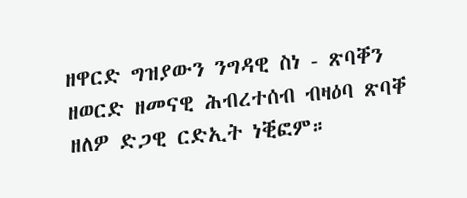ዘዋርድ ግዝያውን ንግዳዊ ስነ - ጽባቐን ዘወርድ ዘመናዊ ሕብረተሰብ ብዛዕባ ጽባቐ ዘለዎ ድጋዊ ርድኢት ነቒፎም።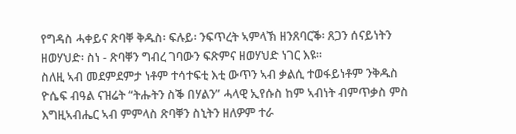የግዳስ ሓቀይና ጽባቐ ቅዱስ፡ ፍሉይ፡ ንፍጥረት ኣምላኽ ዘንጸባርቕ፡ ጸጋን ሰናይነትን ዘወሃህድ፡ ስነ - ጽባቐን ግብረ ገባውን ፍጽምና ዘወሃህድ ነገር እዩ።
ስለዚ ኣብ መደምደምታ ነቶም ተሳተፍቲ እቲ ውጥን ኣብ ቃልሲ ተወፋይነቶም ንቅዱስ ዮሴፍ ብዓል ናዝሬት “ትሑትን ስቕ በሃልን” ሓላዊ ኢየሱስ ከም ኣብነት ብምጥቃስ ምስ እግዚኣብሔር ኣብ ምምላስ ጽባቐን ስኒትን ዘለዎም ተራ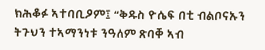ክሕቆፉ ኣተባቢዖም፤ “ቅዱስ ዮሴፍ በቲ ብልቦናኡን ትጉህን ተኣማንነቱ ንዓለም ጽባቐ ኣብ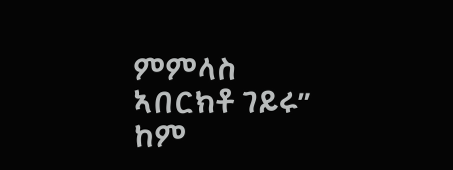ምምላስ ኣበርክቶ ገይሩ” ከም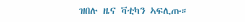ዝበሉ ዜና ቫቲካን ኣፍሊጡ።